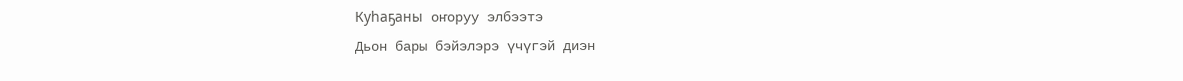Куһаҕаны оҥоруу элбээтэ
Дьон бары бэйэлэрэ үчүгэй диэн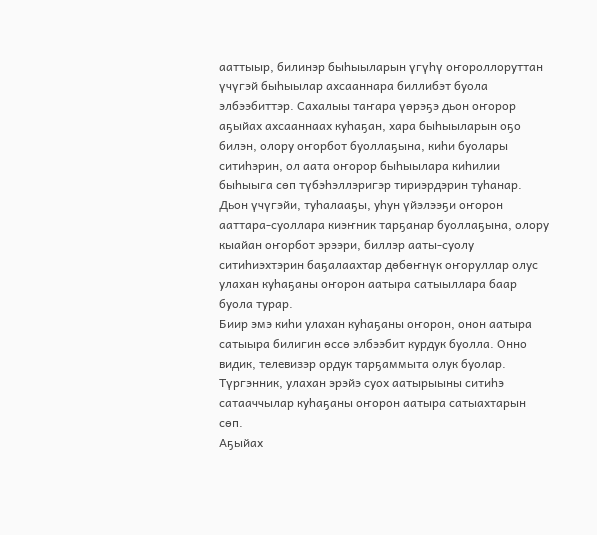ааттыыр, билинэр быһыыларын үгүһү оҥороллоруттан үчүгэй быһыылар ахсааннара биллибэт буола элбээбиттэр. Сахалыы таҥара үөрэҕэ дьон оҥорор аҕыйах ахсааннаах куһаҕан, хара быһыыларын оҕо билэн, олору оҥорбот буоллаҕына, киһи буолары ситиһэрин, ол аата оҥорор быһыылара киһилии быһыыга сөп түбэһэллэригэр тириэрдэрин туһанар.
Дьон үчүгэйи, туһалааҕы, уһун үйэлээҕи оҥорон ааттара-суоллара киэҥник тарҕанар буоллаҕына, олору кыайан оҥорбот эрээри, биллэр ааты-суолу ситиһиэхтэрин баҕалаахтар дөбөҥнүк оҥоруллар олус улахан куһаҕаны оҥорон аатыра сатыыллара баар буола турар.
Биир эмэ киһи улахан куһаҕаны оҥорон, онон аатыра сатыыра билигин өссө элбээбит курдук буолла. Онно видик, телевизэр ордук тарҕаммыта олук буолар. Түргэнник, улахан эрэйэ суох аатырыыны ситиһэ сатааччылар куһаҕаны оҥорон аатыра сатыахтарын сөп.
Аҕыйах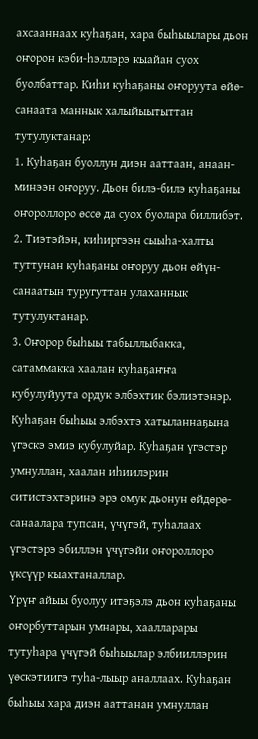ахсааннаах куһаҕан, хара быһыылары дьон оҥорон кэби-һэллэрэ кыайан суох буолбаттар. Киһи куһаҕаны оҥоруута өйө-санаата маннык халыйыытыттан тутулуктанар:
1. Куһаҕан буоллун диэн ааттаан, анаан-минээн оҥоруу. Дьон билэ-билэ куһаҕаны оҥороллоро өссө да суох буолара биллибэт.
2. Тиэтэйэн, киһиргээн сыыһа-халты туттунан куһаҕаны оҥоруу дьон өйүн-санаатын туругуттан улаханнык тутулуктанар.
3. Оҥорор быһыы табыллыбакка, сатаммакка хаалан куһаҕаҥҥа кубулуйуута ордук элбэхтик бэлиэтэнэр.
Куһаҕан быһыы элбэхтэ хатыланнаҕына үгэскэ эмиэ кубулуйар. Куһаҕан үгэстэр умнуллан, хаалан иһиилэрин ситистэхтэринэ эрэ омук дьонун өйдөрө-санаалара тупсан, үчүгэй, туһалаах үгэстэрэ эбиллэн үчүгэйи оҥороллоро үксүүр кыахтаналлар.
Үрүҥ айыы буолуу итэҕэлэ дьон куһаҕаны оҥорбуттарын умнары, хаалларары тутуһара үчүгэй быһыылар элбииллэрин үөскэтиигэ туһа-лыыр аналлаах. Куһаҕан быһыы хара диэн ааттанан умнуллан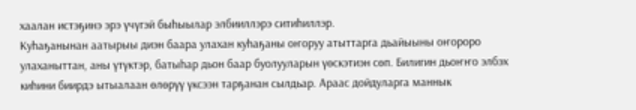хаалан истэҕинэ эрэ үчүгэй быһыылар элбииллэрэ ситиһиллэр.
Куһаҕанынан аатырыы диэн баара улахан куһаҕаны оҥоруу атыттарга дьайыыны оҥороро улаханыттан, аны үтүктэр, батыһар дьон баар буолууларын үөскэтиэн сөп. Билигин дьоҥҥо элбэх киһини биирдэ ытыалаан өлөрүү үксээн тарҕанан сылдьар. Араас дойдуларга маннык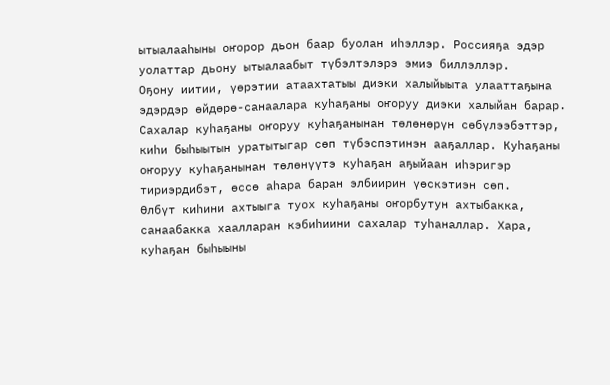ытыалааһыны оҥорор дьон баар буолан иһэллэр. Россияҕа эдэр уолаттар дьону ытыалаабыт түбэлтэлэрэ эмиэ биллэллэр.
Оҕону иитии, үөрэтии атаахтатыы диэки халыйыыта улааттаҕына эдэрдэр өйдөрө-санаалара куһаҕаны оҥоруу диэки халыйан барар.
Сахалар куһаҕаны оҥоруу куһаҕанынан төлөнөрүн сөбүлээбэттэр, киһи быһыытын уратытыгар сөп түбэспэтинэн ааҕаллар. Куһаҕаны оҥоруу куһаҕанынан төлөнүүтэ куһаҕан аҕыйаан иһэригэр тириэрдибэт, өссө аһара баран элбиирин үөскэтиэн сөп.
Өлбүт киһини ахтыыга туох куһаҕаны оҥорбутун ахтыбакка, санаабакка хаалларан кэбиһиини сахалар туһаналлар. Хара, куһаҕан быһыыны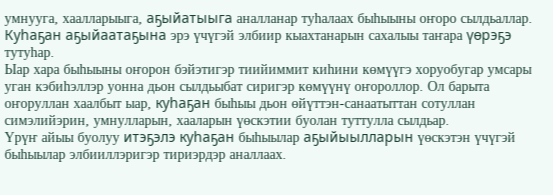умнууга, хаалларыыга, аҕыйатыыга аналланар туһалаах быһыыны оҥоро сылдьаллар. Куһаҕан аҕыйаатаҕына эрэ үчүгэй элбиир кыахтанарын сахалыы таҥара үөрэҕэ тутуһар.
Ыар хара быһыыны оҥорон бэйэтигэр тиийиммит киһини көмүүгэ хоруобугар умсары уган кэбиһэллэр уонна дьон сылдьыбат сиригэр көмүүнү оҥороллор. Ол барыта оҥоруллан хаалбыт ыар, куһаҕан быһыы дьон өйүттэн-санаатыттан сотуллан симэлийэрин, умнулларын, хааларын үөскэтии буолан туттулла сылдьар.
Үрүҥ айыы буолуу итэҕэлэ куһаҕан быһыылар аҕыйыылларын үөскэтэн үчүгэй быһыылар элбииллэригэр тириэрдэр аналлаах.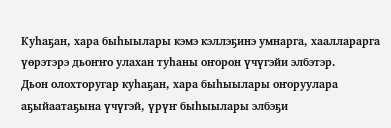Куһаҕан, хара быһыылары кэмэ кэллэҕинэ умнарга, хаалларарга үөрэтэрэ дьоҥҥо улахан туһаны оҥорон үчүгэйи элбэтэр.
Дьон олохторугар куһаҕан, хара быһыылары оҥоруулара аҕыйаатаҕына үчүгэй, үрүҥ быһыылары элбэҕи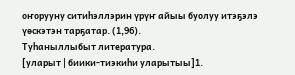оҥорууну ситиһэллэрин үрүҥ айыы буолуу итэҕэлэ үөскэтэн тарҕатар. (1,96).
Туһаныллыбыт литература.
[уларыт | биики-тиэкиһи уларытыы]1.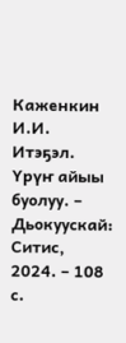Каженкин И.И. Итэҕэл. Үрүҥ айыы буолуу. – Дьокуускай: Ситис, 2024. – 108 с.